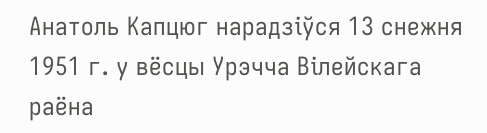Анатоль Капцюг нарадзіўся 13 снежня 1951 г. у вёсцы Урэчча Вілейскага раёна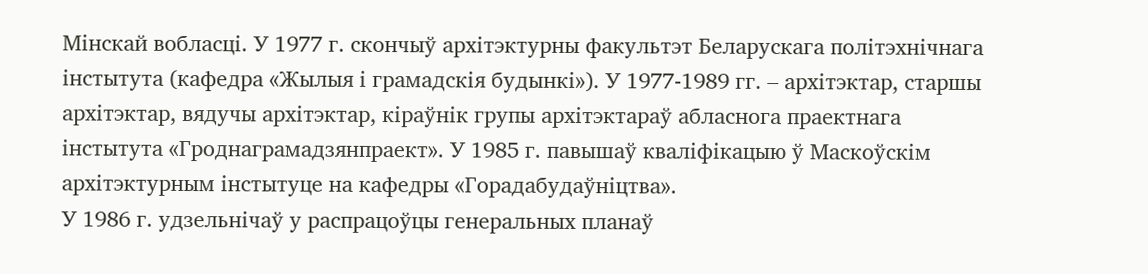Мінскай вобласці. У 1977 г. скончыў архітэктурны факультэт Беларускага політэхнічнага інстытута (кафедра «Жылыя і грамадскія будынкі»). У 1977-1989 гг. – архітэктар, старшы архітэктар, вядучы архітэктар, кіраўнік групы архітэктараў абласнога праектнага інстытута «Гроднаграмадзянпраект». У 1985 г. павышаў кваліфікацыю ў Маскоўскім архітэктурным інстытуце на кафедры «Горадабудаўніцтва».
У 1986 г. удзельнічаў у распрацоўцы генеральных планаў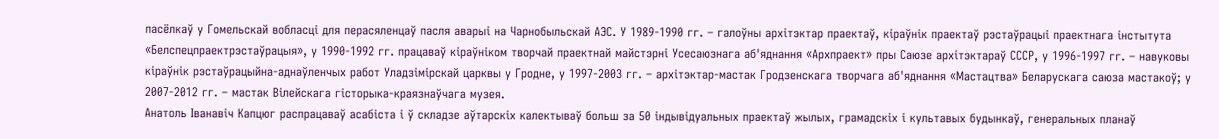пасёлкаў у Гомельскай вобласці для перасяленцаў пасля аварыі на Чарнобыльскай АЭС. У 1989-1990 гг. – галоўны архітэктар праектаў, кіраўнік праектаў рэстаўрацыі праектнага інстытута «Белспецпраектрэстаўрацыя», у 1990-1992 гг. працаваў кіраўніком творчай праектнай майстэрні Усесаюзнага аб'яднання «Архпраект» пры Саюзе архітэктараў СССР, у 1996-1997 гг. – навуковы кіраўнік рэстаўрацыйна-аднаўленчых работ Уладзімірскай царквы у Гродне, у 1997-2003 гг. – архітэктар-мастак Гродзенскага творчага аб'яднання «Мастацтва» Беларускага саюза мастакоў; у 2007-2012 гг. – мастак Вілейскага гісторыка-краязнаўчага музея.
Анатоль Іванавіч Капцюг распрацаваў асабіста і ў складзе аўтарскіх калектываў больш за 50 індывідуальных праектаў жылых, грамадскіх і культавых будынкаў, генеральных планаў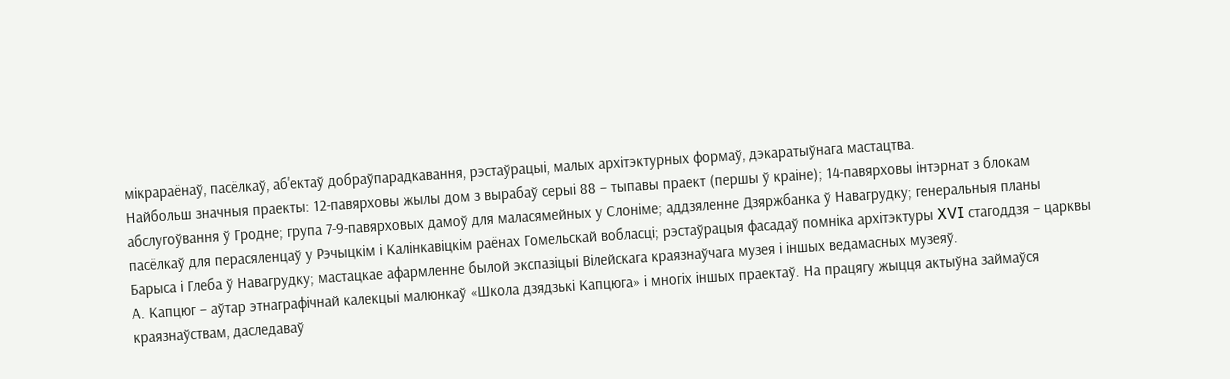мікрараёнаў, пасёлкаў, аб'ектаў добраўпарадкавання, рэстаўрацыі, малых архітэктурных формаў, дэкаратыўнага мастацтва.
Найбольш значныя праекты: 12-павярховы жылы дом з вырабаў серыі 88 – тыпавы праект (першы ў краіне); 14-павярховы інтэрнат з блокам абслугоўвання ў Гродне; група 7-9-павярховых дамоў для маласямейных у Слоніме; аддзяленне Дзяржбанка ў Навагрудку; генеральныя планы пасёлкаў для перасяленцаў у Рэчыцкім і Калінкавіцкім раёнах Гомельскай вобласці; рэстаўрацыя фасадаў помніка архітэктуры XVI стагоддзя – царквы Барыса і Глеба ў Навагрудку; мастацкае афармленне былой экспазіцыі Вілейскага краязнаўчага музея і іншых ведамасных музеяў.
А. Капцюг – аўтар этнаграфічнай калекцыі малюнкаў «Школа дзядзькі Капцюга» і многіх іншых праектаў. На працягу жыцця актыўна займаўся краязнаўствам, даследаваў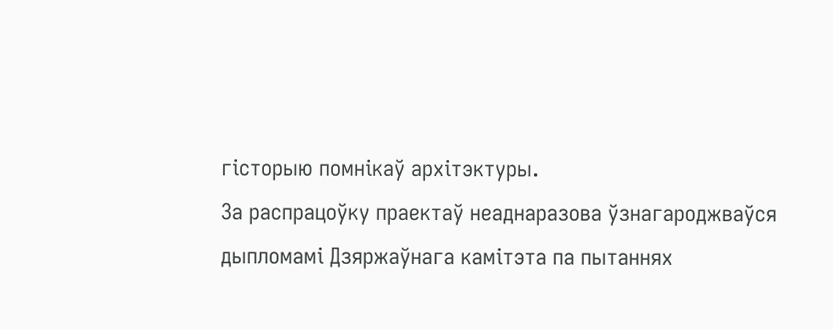гісторыю помнікаў архітэктуры.
За распрацоўку праектаў неаднаразова ўзнагароджваўся дыпломамі Дзяржаўнага камітэта па пытаннях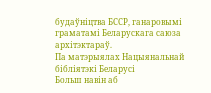будаўніцтва БССР, ганаровымі граматамі Беларускага саюза архітэктараў.
Па матэрыялах Нацыянальнай бібліятэкі Беларусі
Больш навін аб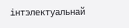інтэлектуальнай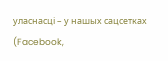уласнасці – у нашых сацсетках (Facebook,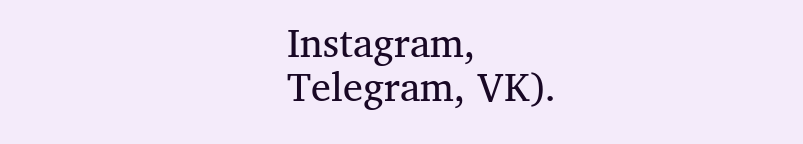Instagram, Telegram, VK).